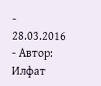- 28.03.2016
- Автор: Илфат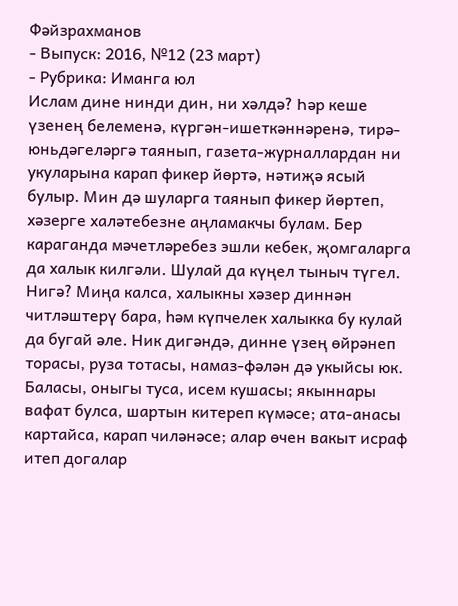Фәйзрахманов
- Выпуск: 2016, №12 (23 март)
- Рубрика: Иманга юл
Ислам дине нинди дин, ни хәлдә? Һәр кеше үзенең белеменә, күргән-ишеткәннәренә, тирә-юньдәгеләргә таянып, газета-журналлардан ни укуларына карап фикер йөртә, нәтиҗә ясый булыр. Мин дә шуларга таянып фикер йөртеп, хәзерге халәтебезне аңламакчы булам. Бер караганда мәчетләребез эшли кебек, җомгаларга да халык килгәли. Шулай да күңел тыныч түгел. Нигә? Миңа калса, халыкны хәзер диннән читләштерү бара, һәм күпчелек халыкка бу кулай да бугай әле. Ник дигәндә, динне үзең өйрәнеп торасы, руза тотасы, намаз-фәлән дә укыйсы юк. Баласы, оныгы туса, исем кушасы; якыннары вафат булса, шартын китереп күмәсе; ата-анасы картайса, карап чиләнәсе; алар өчен вакыт исраф итеп догалар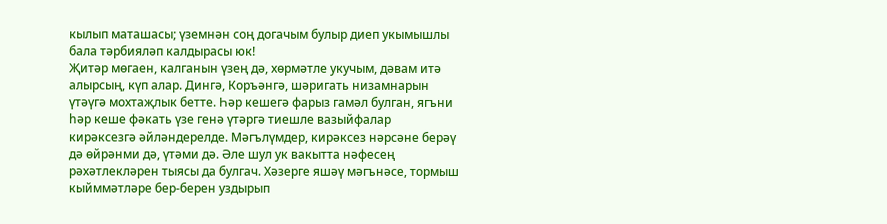кылып маташасы; үземнән соң догачым булыр диеп укымышлы бала тәрбияләп калдырасы юк!
Җитәр мөгаен, калганын үзең дә, хөрмәтле укучым, дәвам итә алырсың, күп алар. Дингә, Коръәнгә, шәригать низамнарын үтәүгә мохтаҗлык бетте. Һәр кешегә фарыз гамәл булган, ягъни һәр кеше фәкать үзе генә үтәргә тиешле вазыйфалар кирәксезгә әйләндерелде. Мәгълүмдер, кирәксез нәрсәне берәү дә өйрәнми дә, үтәми дә. Әле шул ук вакытта нәфесең рәхәтлекләрен тыясы да булгач. Хәзерге яшәү мәгънәсе, тормыш кыйммәтләре бер-берен уздырып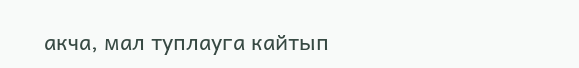акча, мал туплауга кайтып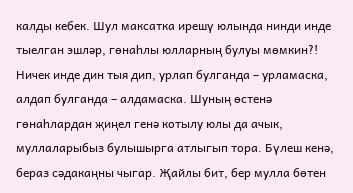калды кебек. Шул максатка ирешү юлында нинди инде тыелган эшләр, гөнаһлы юлларның булуы мөмкин?! Ничек инде дин тыя дип, урлап булганда – урламаска, алдап булганда – алдамаска. Шуның өстенә гөнаһлардан җиңел генә котылу юлы да ачык, муллаларыбыз булышырга атлыгып тора. Бүлеш кенә, бераз сәдакаңны чыгар. Җайлы бит, бер мулла бөтен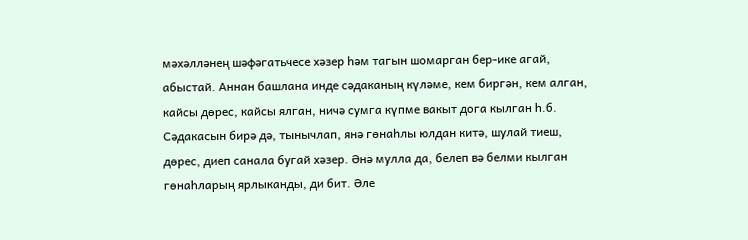мәхәлләнең шәфәгатьчесе хәзер һәм тагын шомарган бер-ике агай, абыстай. Аннан башлана инде сәдаканың күләме, кем биргән, кем алган, кайсы дөрес, кайсы ялган, ничә сумга күпме вакыт дога кылган һ.б. Сәдакасын бирә дә, тынычлап, янә гөнаһлы юлдан китә, шулай тиеш, дөрес, диеп санала бугай хәзер. Әнә мулла да, белеп вә белми кылган гөнаһларың ярлыканды, ди бит. Әле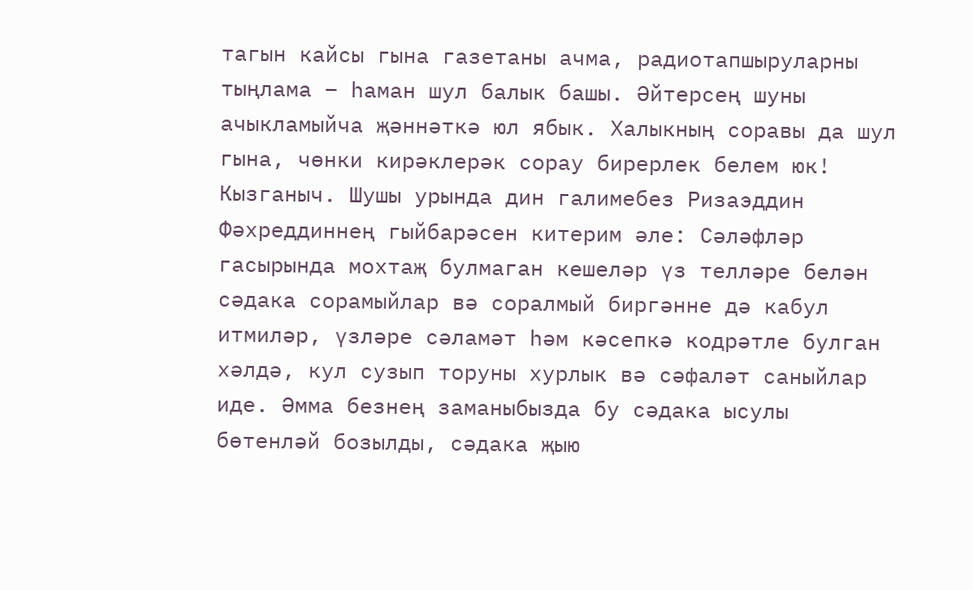тагын кайсы гына газетаны ачма, радиотапшыруларны тыңлама – һаман шул балык башы. Әйтерсең шуны ачыкламыйча җәннәткә юл ябык. Халыкның соравы да шул гына, чөнки кирәклерәк сорау бирерлек белем юк! Кызганыч. Шушы урында дин галимебез Ризаэддин Фәхреддиннең гыйбарәсен китерим әле: Сәләфләр гасырында мохтаҗ булмаган кешеләр үз телләре белән сәдака сорамыйлар вә соралмый биргәнне дә кабул итмиләр, үзләре сәламәт һәм кәсепкә кодрәтле булган хәлдә, кул сузып торуны хурлык вә сәфаләт саныйлар иде. Әмма безнең заманыбызда бу сәдака ысулы бөтенләй бозылды, сәдака җыю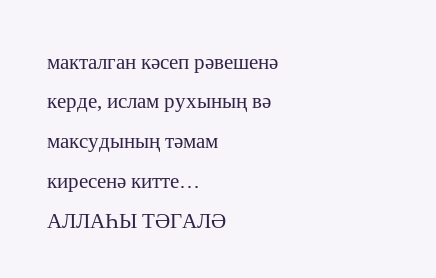макталган кәсеп рәвешенә керде, ислам рухының вә максудының тәмам киресенә китте…
АЛЛАҺЫ ТӘГАЛӘ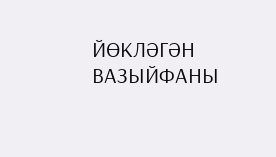ЙӨКЛӘГӘН ВАЗЫЙФАНЫ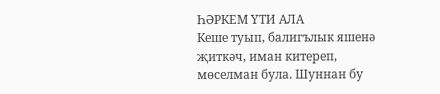ҺӘРКЕМ ҮТИ АЛА
Кеше туып, балигълык яшенә җиткәч, иман китереп, мөселман була. Шуннан бу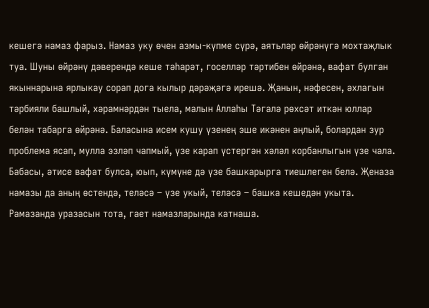кешегә намаз фарыз. Намаз уку өчен азмы-күпме сүрә, аятьләр өйрәнүгә мохтаҗлык туа. Шуны өйрәнү дәверендә кеше тәһарәт, госелләр тәртибен өйрәнә, вафат булган якыннарына ярлыкау сорап дога кылыр дәрәҗәгә ирешә. Җанын, нәфесен, әхлагын тәрбияли башлый, хәрамнәрдән тыела, малын Аллаһы Тәгалә рөхсәт иткән юллар белән табарга өйрәнә. Баласына исем кушу үзенең эше икәнен аңлый, болардан зур проблема ясап, мулла эзләп чапмый, үзе карап үстергән хәләл корбанлыгын үзе чала. Бабасы, әтисе вафат булса, юып, күмүне дә үзе башкарырга тиешлеген белә. Җеназа намазы да аның өстендә, теләсә – үзе укый, теләсә – башка кешедән укыта. Рамазанда уразасын тота, гает намазларында катнаша.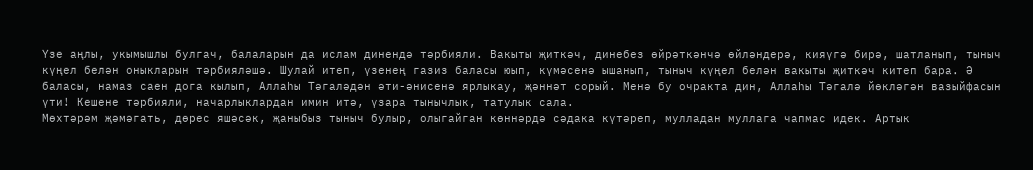Үзе аңлы, укымышлы булгач, балаларын да ислам динендә тәрбияли. Вакыты җиткәч, динебез өйрәткәнчә өйләндерә, кияүгә бирә, шатланып, тыныч күңел белән оныкларын тәрбияләшә. Шулай итеп, үзенең газиз баласы юып, күмәсенә ышанып, тыныч күңел белән вакыты җиткәч китеп бара. Ә баласы, намаз саен дога кылып, Аллаһы Тәгаләдән әти-әнисенә ярлыкау, җәннәт сорый. Менә бу очракта дин, Аллаһы Тәгалә йөкләгән вазыйфасын үти! Кешене тәрбияли, начарлыклардан имин итә, үзара тынычлык, татулык сала.
Мөхтәрәм җәмәгать, дөрес яшәсәк, җаныбыз тыныч булыр, олыгайган көннәрдә сәдака күтәреп, мулладан муллага чапмас идек. Артык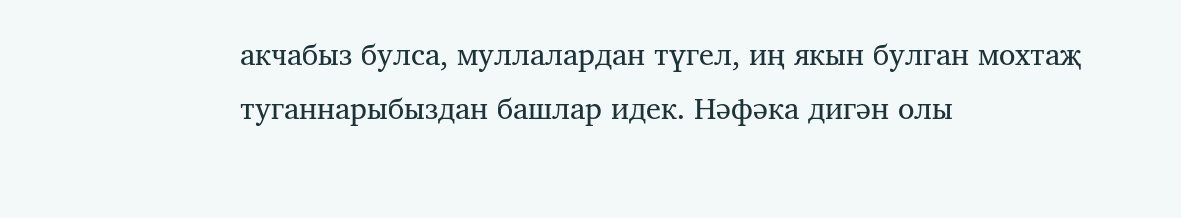акчабыз булса, муллалардан түгел, иң якын булган мохтаҗ туганнарыбыздан башлар идек. Нәфәка дигән олы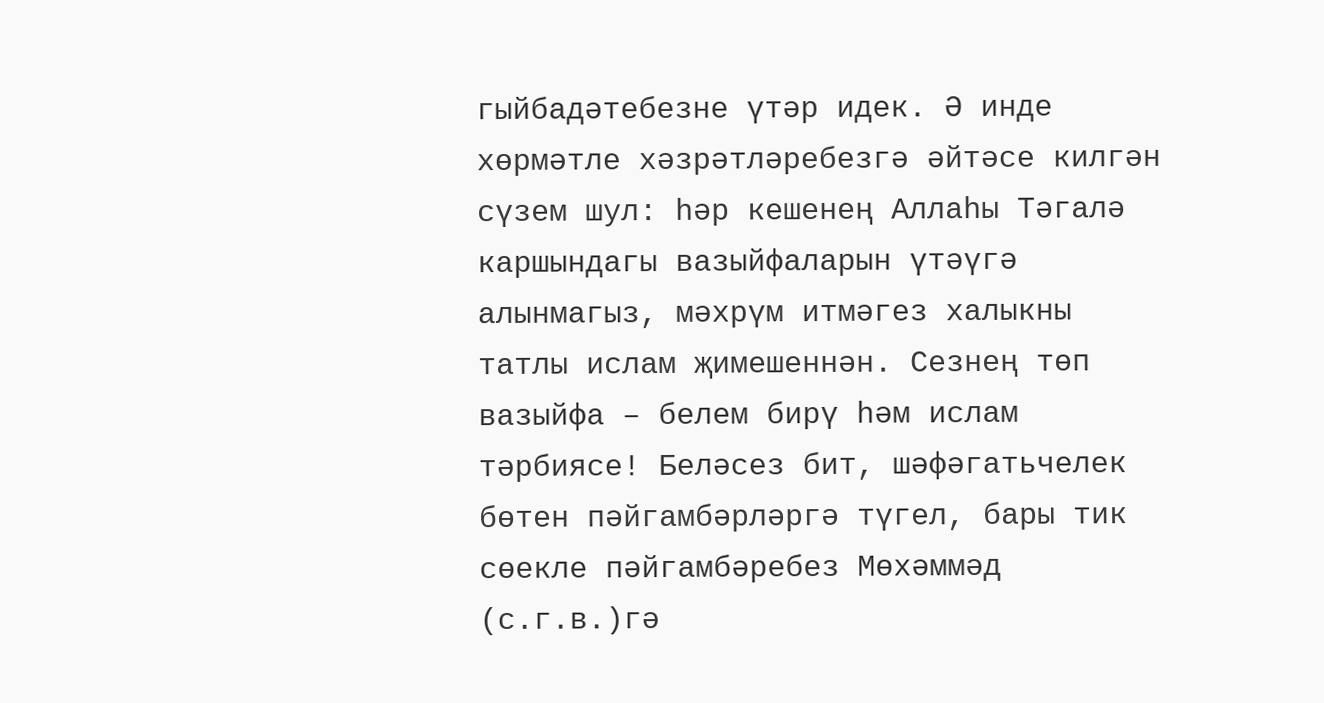гыйбадәтебезне үтәр идек. Ә инде хөрмәтле хәзрәтләребезгә әйтәсе килгән сүзем шул: һәр кешенең Аллаһы Тәгалә каршындагы вазыйфаларын үтәүгә алынмагыз, мәхрүм итмәгез халыкны татлы ислам җимешеннән. Сезнең төп вазыйфа – белем бирү һәм ислам тәрбиясе! Беләсез бит, шәфәгатьчелек бөтен пәйгамбәрләргә түгел, бары тик сөекле пәйгамбәребез Мөхәммәд (с.г.в.)гә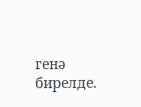генә бирелде.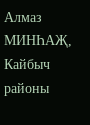Алмаз МИНҺАҖ,
Кайбыч районы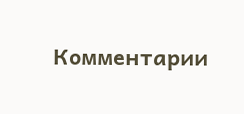Комментарии